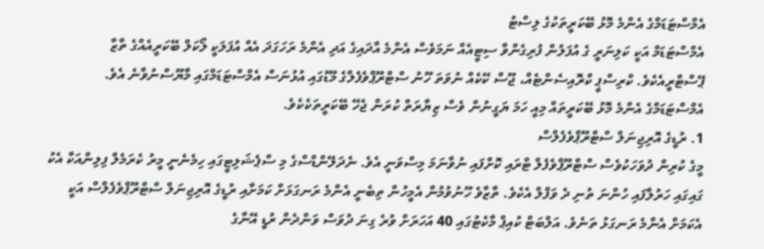އެމްސްޓަޑަމްގެ އެންމެ މޮޅު ބޭކަރީތަކުގެ ލިސްޓު
އެމްސްޓަޑަމް އަކީ ކަލިނަރީ ގެ އުފަލުން ފުރިގެންވާ ސިޓީއެއް ނަމަވެސް އެންމެ އާދައިގެ އަދި އެންމެ ރަހަގަދަ އެއް އުފަލަކީ ލޯކަލް ބޭކަރީއެއްގެ ތާޒާ ޕޭސްޓްރީއެކެވެ. ކްރިސްޕީ ކްރޮއިސެންޓެއް، ޖޫސް ކޭކެއް ނުވަތަ ހޫނު ސްޓްރޫޕްވެފެލްގެ މޫޑުގައި އުޅުނަސް އެމްސްޓަޑަމްގައި މާޔޫސްނުވާނެ އެވެ. އެމްސްޓަޑަމްގެ އެންމެ މޮޅު ބޭކަރީތައް މިއީ ހަމަ ޔަގީނުން ވެސް ޒިޔާރަތް ކުރަން ޖެހޭ ބޭކަރީތަކެކެވެ.
1. ރުޑީގެ އޮރިޖިނަލް ސްޓްރޫޕްވެފެލްސް
މީގެ ކުރިން ދުވަހަކުވެސް ސްޓްރޫޕްވެފެލް ޓްރައި ކޮށްފައި ނުވާނަމަ މިސްވަނީ އެވެ. ނެދަލޭންޑްސްގެ މި ސްޕެޝަލިޓީގައި ހިމެނެނީ މީރު ކެރަމެލް ފިލިންއަކާ އެކު ގައިގައި ހަރުލާފައި ހުންނަ ތުނި ދެ ވަފްލް އެކެވެ. ތާޒާވެ ހޫނުވުމުން އެމީހުން ތިބެނީ އެންމެ ރަނގަޅަށް ކަމަށާއި ރުޑީގެ އޮރިޖިނަލް ސްޓްރޫޕްވެފެލްސް އަކީ އެކަމަށް އެންމެ ރަނގަޅު ތަނެވެ. އަލްބަޓް ކުއިޕް މާކެޓުގައި 40 އަހަރަށް ވުރެ ގިނަ ދުވަސް ވަންދެން ރުޑީ އޭނާގެ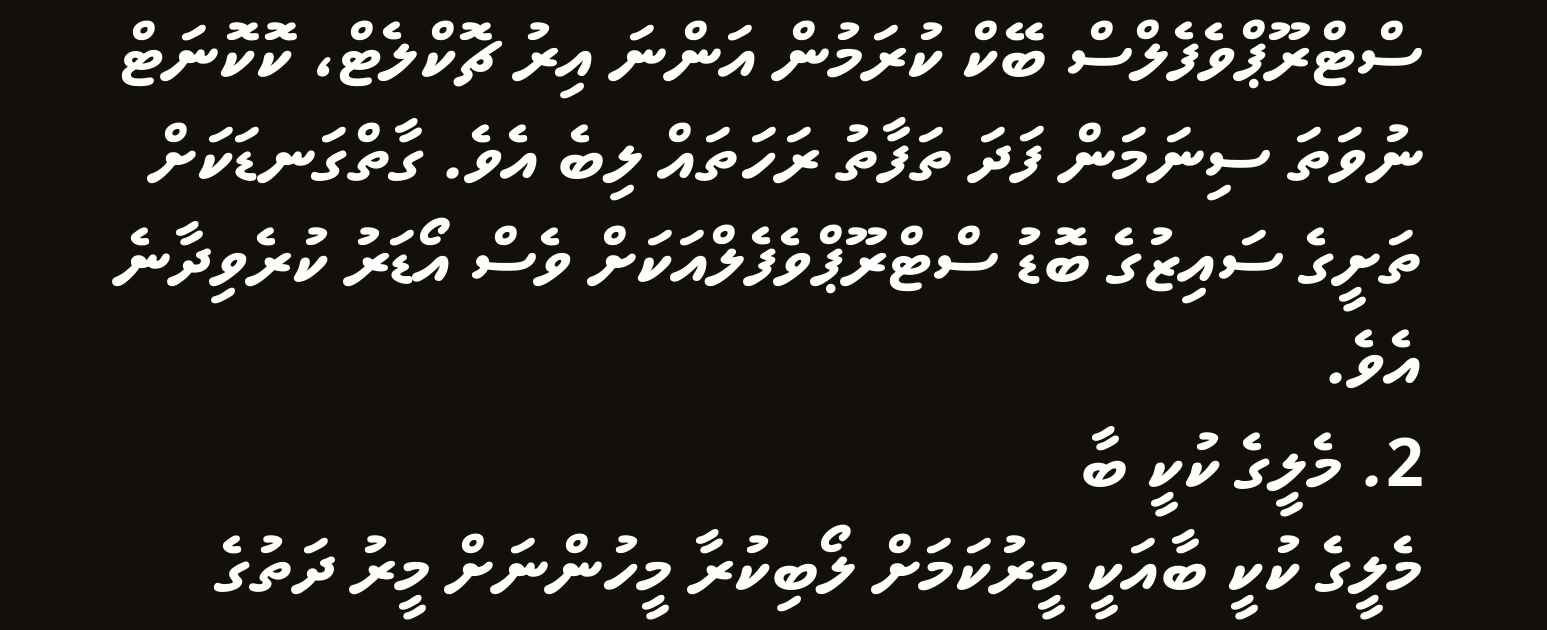ސްޓްރޫޕްވެފެލްސް ބޭކް ކުރަމުން އަންނަ އިރު ޗޮކްލެޓް، ކޮކޮނަޓް ނުވަތަ ސިނަމަން ފަދަ ތަފާތު ރަހަތައް ލިބެ އެވެ. ގާތްގަނޑަކަށް ތަށީގެ ސައިޒުގެ ބޮޑު ސްޓްރޫޕްވެފެލްއަކަށް ވެސް އޯޑަރު ކުރެވިދާނެ އެވެ.
2. މެލީގެ ކުކީ ބާ
މެލީގެ ކުކީ ބާއަކީ މީރުކަމަށް ލޯބިކުރާ މީހުންނަށް މީރު ދަތުގެ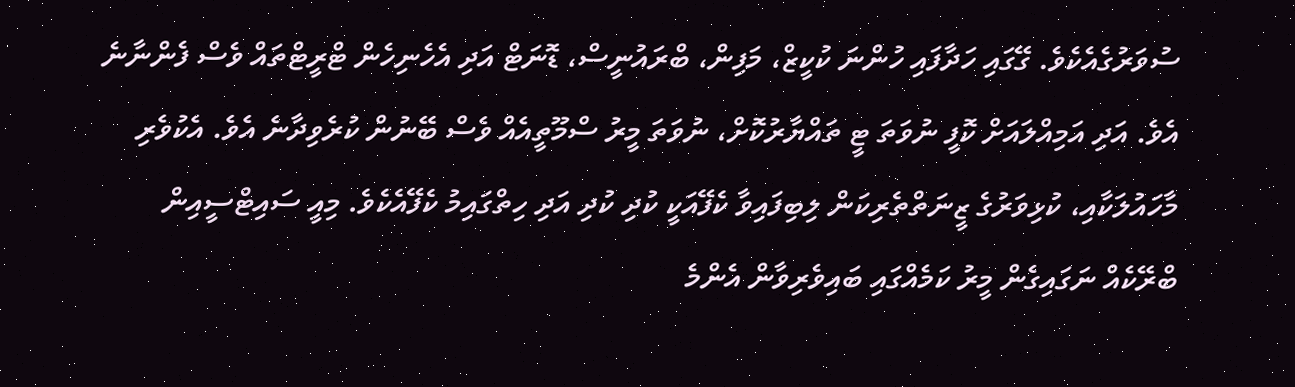ސުވަރުގެއެކެވެ. ގޭގައި ހަދާފައި ހުންނަ ކުކީޒް، މަފިން، ބްރައުނީސް، ޑޮނަޓް އަދި އެހެނިހެން ޓްރީޓްތައް ވެސް ފެންނާނެ އެވެ. އަދި އަމިއްލައަށް ކޮފީ ނުވަތަ ޓީ ތައްޔާރުކޮށް، ނުވަތަ މީރު ސްމޫތީއެއް ވެސް ބޭނުން ކުރެވިދާނެ އެވެ. އެކުވެރި މާހައުލަކާއި، ކުޅިވަރުގެ ޒީނަތްތެރިކަން ލިބިފައިވާ ކެފޭއަކީ ކުދި ކުދި އަދި ހިތްގައިމު ކެފޭއެކެވެ. މިއީ ސައިޓްސީއިން ބްރޭކެއް ނަގައިގެން މީރު ކަމެއްގައި ބައިވެރިވާން އެންމެ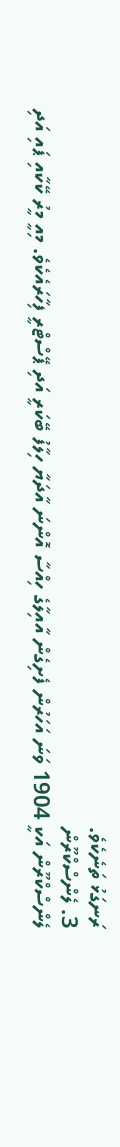ރަނގަޅު ތަނެކެވެ.
3. ލެންސްކްރޫން
ލެންސްކްރޫން އަކީ 1904 ވަނަ އަހަރުން ފެށިގެން އާއިލާގެ ހިއްސާ އޮންނަ އާދަޔާ ހިލާފު ބޭކަރީ އަދި ޕޭސްޓްރީ ފިހާރައެކެވެ. މިއީ މީރު ކޭކާއި ޕައި އަދި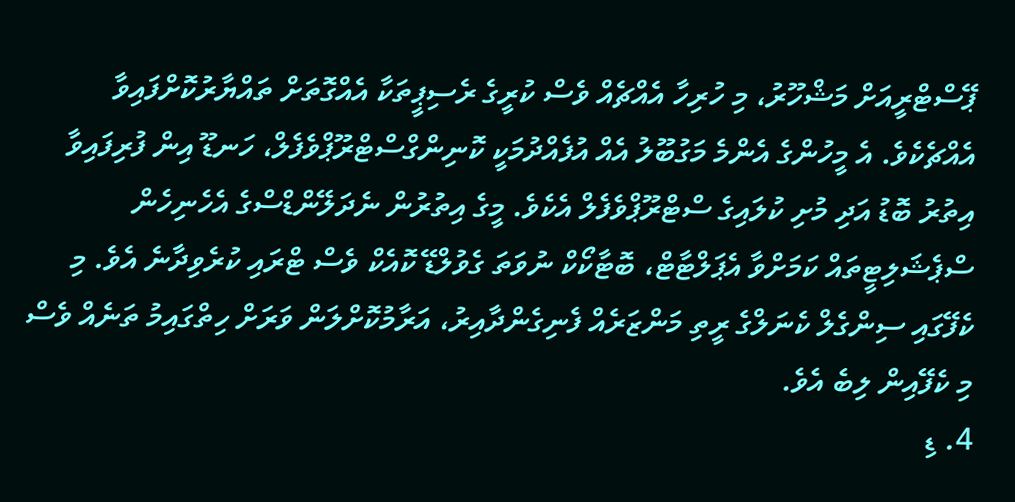ޕޭސްޓްރީއަށް މަޝްހޫރު، މި ހުރިހާ އެއްޗެއް ވެސް ކުރީގެ ރެސިޕީތަކާ އެއްގޮތަށް ތައްޔާރުކޮށްފައިވާ އެއްޗެކެވެ. އެ މީހުންގެ އެންމެ މަގުބޫލު އެއް އުފެއްދުމަކީ ކޮނިންގްސްޓްރޫޕްވެފެލް، ހަނޑޫ އިން ފުރިފައިވާ އިތުރު ބޮޑު އަދި މުށި ކުލައިގެ ސްޓްރޫޕްވެފެލް އެކެވެ. މީގެ އިތުރުން ނެދަލޭންޑްސްގެ އެހެނިހެން ސްޕެޝަލިޓީތައް ކަމަށްވާ އެޕަލްޓާޓް، ބޮޓާކޯކް ނުވަތަ ގެވުލްޑޭ ކޮއެކް ވެސް ޓްރައި ކުރެވިދާނެ އެވެ. މި ކެފޭގައި ސިންގެލް ކެނަލްގެ ރީތި މަންޒަރެއް ފެނިގެންދާއިރު، އަރާމުކޮށްލަން ވަރަށް ހިތްގައިމު ތަނެއް ވެސް މި ކެފޭއިން ލިބެ އެވެ.
4. ޑި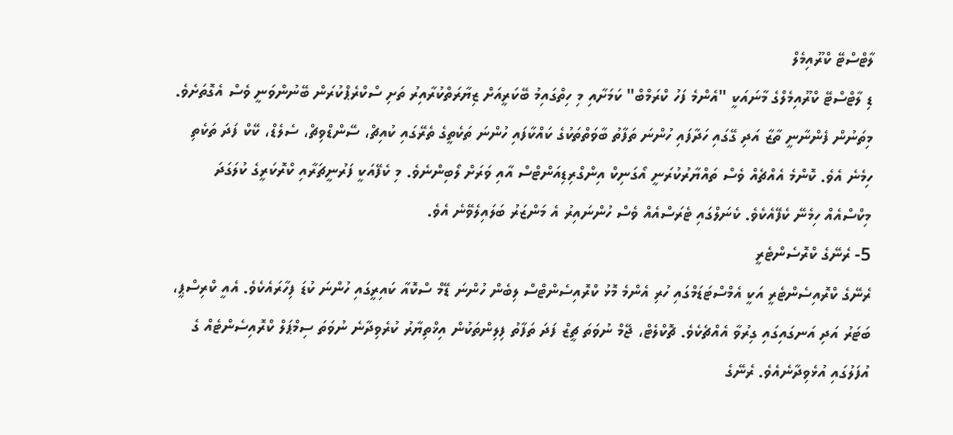ލާޓްސްޓޭ ކްރޫއިމެލް
ޑި ލާޓްސްޓޭ ކްރޫއިމެލްގެ މާނައަކީ "އެންމެ ފަހު ކްރަމްބް" ކަމަށާއި މި ހިތްގައިމު ބޭކަރީއަށް ޒިޔާރަތްކުރާއިރު ތަށި ސްކްރެޕްކުރަން ބޭނުންވަނީ ވެސް އެގޮތަށެވެ. މިތަނުން ފެންނާނީ ތާޒާ އަދި ގޭގައި ހަދާފައި ހުންނަ ތަފާތު ބާވަތްތަކުގެ ކައްކާފައި ހުންނަ ތަކެތީގެ ތެރޭގައި ކުއިޗް، ސޭންޑްވިޗް، ސެލެޑް، ކޭކް ފަދަ ތަކެތި ހިމެނެ އެވެ. ކޮންމެ އެއްޗެއް ވެސް ތައްޔާރުކުރަނީ އޯގަނިކް އިންގްރިޑިއަންޓްސް އާއި ވަރަށް ލޯބިންނެވެ. މި ކެފޭއަކީ ފަރުނީޗަރާއި ކްރޮކަރީގެ ކުލަގަދަ މިކްސްއެއް ހިމެނޭ ކެފޭއެކެވެ. ކެނަލްގައި ޓެރަސްއެއް ވެސް ހުންނައިރު އެ މަންޒަރު ބަލައިލެވޭނެ އެވެ.
5- ރެނޭގެ ކްރޮސެންޓެރީ
ރެނޭގެ ކްރޮއިސެންޓެރީ އަކީ އެމްސްޓަޑަމްގައި ހުރި އެންމެ މޮޅު ކްރޮއިސެންޓްސް ލިބެން ހުންނަ ޑޭމް ސްކޮއާ ކައިރީގައި ހުންނަ ކުޑަ ފިހާރައެކެވެ. އެއީ ކްރިސްޕީ، ބަޓަރު އަދި އަނގައިގައި ގިރުވާ އެއްޗެކެވެ. ޗޮކްލެޓް، ޖޭމް ނުވަތަ ޗީޒް ފަދަ ތަފާތު ފިލިންތަކުން އިޚްތިޔާރު ކުރެވިދާނެ ނުވަތަ ސިމްޕަލް ކްރޮއިސެންޓެއް ގެ އުފަލުގައި އުޅެވިދާނެއެވެ. ރެނޭގެ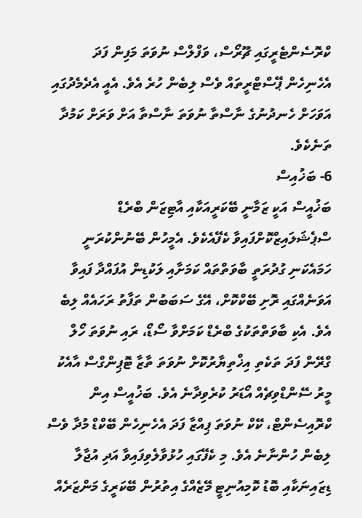ކްރޮސެންޓެރީގައި ޗޫރޯސް، ވަފްލްސް ނުވަތަ މަފިން ފަދަ އެހެނިހެން ޕޭސްޓްރީތައް ވެސް ލިބެން ހުރެ އެވެ. އެއީ އެދެމެދުގައި އަވަހަށް ހެނދުނުގެ ނާސްތާ ނުވަތަ ނާސްތާ އަށް ވަރަށް ކަމުދާ ތަނެކެވެ.
6- ބަޚުއިސް
ބަޚުއީސް އަކީ ޒަމާނީ ބޭކަރީއަކާއި އާޓިޒަން ބްރެޑް ސްޕެޝަލައިޒްކޮށްފައިވާ ކެފޭއެކެވެ. އެމީހުން ބޭނުންކުރަނީ ހަމައެކަނި ގުދުރަތީ ބާވަތްތައް ކަމަށާއި ލަކުޑިން އުފައްދާ ފައިވާ އަވަނެއްގައި ރޮށި ބޭކްކޮށް، އޭގެ ސަބަބުން ތަފާތު ރަހައެއް ލިބެ އެވެ. އެކި ބާވަތްތަކުގެ ބްރެޑް ކަމަށްވާ ސޯޑޯ، ރައި ނުވަތަ ހޯލް ގްރޭން ފަދަ ތަކެތި އިޚްތިޔާރުކޮށް ނުވަތަ ތާޒާ ޓޮޕިންގްސް އާއެކު މީރު ސޭންޑްވިޗެއް އޯޑަރު ކުރެވިދާނެ އެވެ. ބަޚުއީސް އިން ކްރޮއިސެންޓް، ކޭކް ނުވަތަ ޕިއްޒާ ފަދަ އެހެނިހެން ބޭކްޑް މުދާ ވެސް ލިބެން ހުންނާނެ އެވެ. މި ކެފޭގައި ހުޅުވާލެވިފައިވާ އަދި އުޖާލާ ޑިޒައިނަކާއި ބޮޑު ކޮމިއުނިޓީ މޭޒެއްގެ އިތުރުން ބޭކަރީގެ މަންޒަރެއް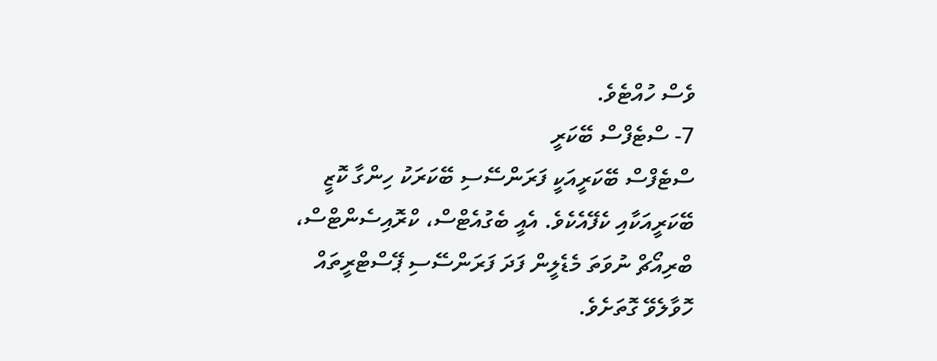ވެސް ހުއްޓެވެ.
7- ސްޓެފްސް ބޭކަރީ
ސްޓެފްސް ބޭކަރީއަކީ ފަރަންސޭސި ބޭކަރަކު ހިންގާ ކޮޒީ ބޭކަރީއަކާއި ކެފޭއެކެވެ. އެއީ ބެގުއެޓްސް، ކްރޮއިސެންޓްސް، ބްރިއޯޗް ނުވަތަ މެޑެލީން ފަދަ ފަރަންސޭސި ޕޭސްޓްރީތައް ހޮވާލެވޭ ގޮތަށެވެ.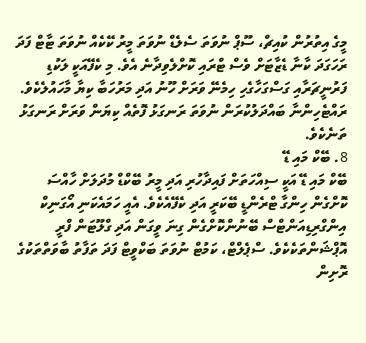މީގެ އިތުރުން ކުއިޗް، ސޫޕް ނުވަތަ ސެލެޑް ނުވަތަ މީރު ކޭކެއް ނުވަތަ ޓާޓް ފަދަ ރަހަގަދަ ކާނާ ޑެޒާޓަށް ވެސް ޓްރައި ކޮށްލެވިދާނެ އެވެ. މި ކެފޭއަކީ ލަކުޑި ފަރުނީޗަރާއި ގަސްގަހާގެހި ހިމެނޭ ވަރަށް ހޫނު އަދި މަރުހަބާ ކިޔާ މާހައުލެކެވެ. ރައްޓެހިންނާ ބައްދަލުކުރަން ނުވަތަ ރަނގަޅު ފޮތެއް ކިޔަން ވަރަށް ރަނގަޅު ތަނެކެވެ.
8. ބޭކް މައި ޑޭ
ބޭކް މައި ޑޭ އަކީ ސިއްހަތަށް ފައިދާހުރި އަދި މީރު ބޭކްޑް މުދަލަށް ހާއްސަ ކޮށްގެން ހިންގާ ޓްރެންޑީ ބޭކަރީ އަދި ކެފޭއެކެވެ. އެއީ ހަމައެކަނި އޯގަނިކް އިންގްރިޑިއަންޓްސް ބޭނުންކޮށްގެން ގިނަ ވީގަން އަދި ގްލޫޓަން ފްރީ އޮޕްޝަންތަކެކެވެ. ސްޕެލްޓް، ކަމުޓް ނުވަތަ ބަކްވީޓް ފަދަ ތަފާތު ބާވަތްތަކުގެ ރޮށިން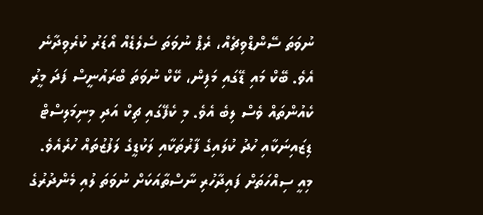ނުވަތަ ސޭންޑްވިޗެއް، ރެޕް ނުވަތަ ސެލެޑެއް އޯޑަރު ކުރެވިދާނެ އެވެ. ބޭކް މައި ޑޭގައި މަފިން، ކޭކް ނުވަތަ ބްރައުނީސް ފަދަ މީރު ކެއުންތައް ވެސް ލިބެ އެވެ. މި ކެފޭގައި ޗިކް އަދި މިނިމަލިސްޓް ޑިޒައިނަކާއި ހުދު ކުލައިގެ ފާރުތަކާއި ލަކުޑީގެ ލަފުޒުތައް ހުރެއެވެ. މިއީ ސިއްހަތަށް ފައިދާހުރި ނާސްތާއަކަށް ނުވަތަ ލުއި މެންދުރުގެ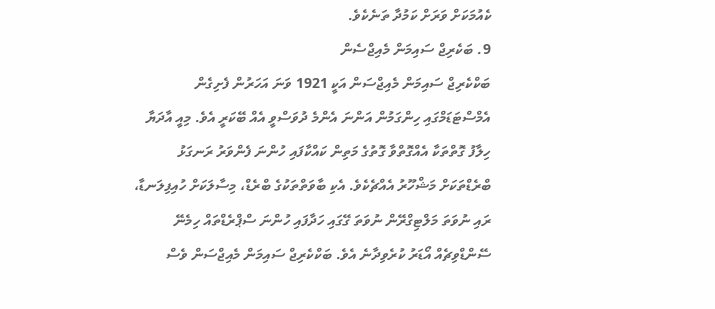ކެއުމަކަށް ވަރަށް ކަމުދާ ތަނެކެވެ.
9. ބަކެރިޖް ސައިމަން މެއިޖްސެން
ބަކްކެރިޖް ސައިމަން މެއިޖްސަން އަކީ 1921 ވަނަ އަހަރުން ފެށިގެން އެމްސްޓަޑަމްގައި ހިންގަމުން އަންނަ އެންމެ ދުވަސްވީ އެއް ބޭކަރީ އެވެ. މިއީ އާދަޔާ ހިލާފު ގޮތްތަކާ އެއްގޮތްވާ ގޮތުގެ މަތިން ކައްކާފައި ހުންނަ ފެންވަރު ރަނގަޅު ބްރެޑްތަކަށް މަޝްހޫރު އެއްޗެކެވެ. އެކި ބާވަތްތަކުގެ ބްރެޑް، މިސާލަކަށް ހުއިފިލަނޑާ، ރައި ނުވަތަ މަލްޓިގްރޭން ނުވަތަ ގޭގައި ހަދާފައި ހުންނަ ސްޕްރެޑްތައް ހިމެނޭ ސޭންޑްވިޗެއް އޯޑަރު ކުރެވިދާނެ އެވެ. ބަކްކެރިޖް ސައިމަން މެއިޖްސަން ވެސް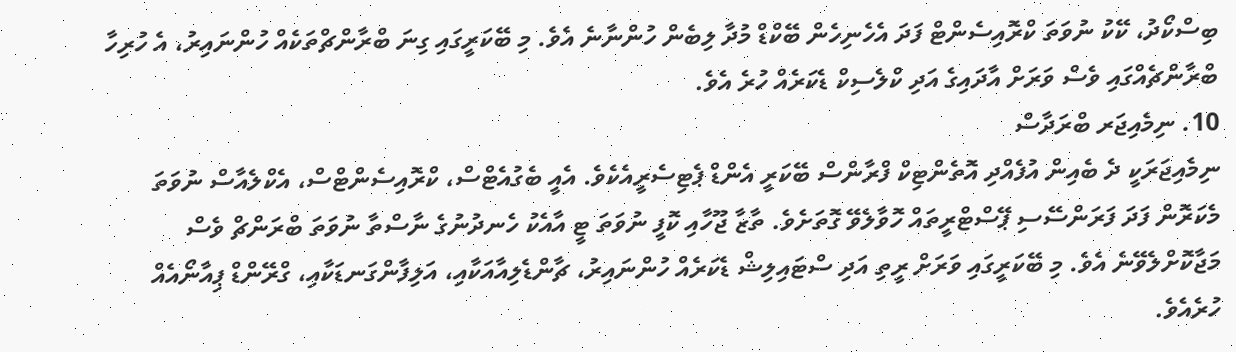ބިސްކޯދު، ކޭކު ނުވަތަ ކްރޮއިސެންޓް ފަދަ އެހެނިހެން ބޭކްޑް މުދާ ލިބެން ހުންނާނެ އެވެ. މި ބޭކަރީގައި ގިނަ ބްރާންޗްތަކެއް ހުންނައިރު، އެ ހުރިހާ ބްރާންޗެއްގައި ވެސް ވަރަށް އާދައިގެ އަދި ކްލެސިކް ޑެކަރެއް ހުރެ އެވެ.
10. ނިމެއިޖަރ ބްރަދާސް
ނިމެއިޖަރަކީ ދެ ބެއިން އުފެއްދި އޮތެންޓިކް ފްރާންސް ބޭކަރީ އެންޑް ޕެޓިސެރީއެކެވެ. އެއީ ބެގުއެޓްސް، ކްރޮއިސެންޓްސް، އެކްލެއާސް ނުވަތަ މެކަރޮން ފަދަ ފަރަންސޭސި ޕޭސްޓްރީތައް ހޮވާލެވޭ ގޮތަށެވެ. ތާޒާ ޖޫހާއި ކޮފީ ނުވަތަ ޓީ އާއެކު ހެނދުނުގެ ނާސްތާ ނުވަތަ ބްރަންޗް ވެސް މަޖާކޮށްލެވޭނެ އެވެ. މި ބޭކަރީގައި ވަރަށް ރީތި އަދި ސްޓައިލިޝް ޑެކަރެއް ހުންނައިރު، ޗާންޑެލިއާއަކާއި، އަލިފާންގަނޑަކާއި، ގްރޭންޑް ޕިއާނޯއެއް ހުރެއެވެ.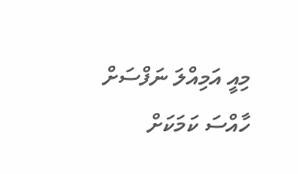މިއީ އަމިއްލަ ނަފްސަށް ހާއްސަ ކަމަކަށް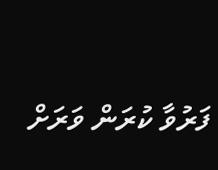ފަރުވާ ކުރަން ވަރަށް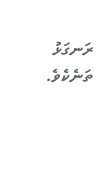ރަނގަޅު ތަނެކެވެ.